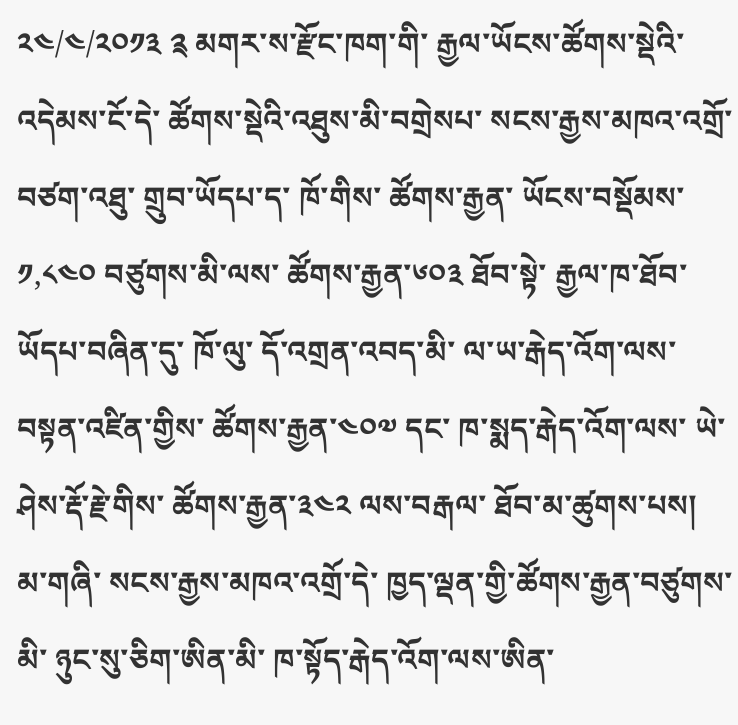༢༤/༤/༢༠༡༣ ༉ མགར་ས་རྫོང་ཁག་གི་ རྒྱལ་ཡོངས་ཚོགས་སྡེའི་འདེམས་ངོ་དེ་ ཚོགས་སྡེའི་འཐུས་མི་བགྲེསཔ་ སངས་རྒྱས་མཁའ་འགྲོ་ བཙག་འཐུ་ གྲུབ་ཡོདཔ་ད་ ཁོ་གིས་ ཚོགས་རྒྱན་ ཡོངས་བསྡོམས་༡,༨༤༠ བཙུགས་མི་ལས་ ཚོགས་རྒྱན་༦༠༣ ཐོབ་སྟེ་ རྒྱལ་ཁ་ཐོབ་ཡོདཔ་བཞིན་དུ་ ཁོ་ལུ་ དོ་འགྲན་འབད་མི་ ལ་ཡ་རྒེད་འོག་ལས་ བསྟན་འཛིན་གྱིས་ ཚོགས་རྒྱན་༤༠༧ དང་ ཁ་སྨད་རྒེད་འོག་ལས་ ཡེ་ཤེས་རྡོ་རྗེ་གིས་ ཚོགས་རྒྱན་༣༤༢ ལས་བརྒལ་ ཐོབ་མ་ཚུགས་པས།
མ་གཞི་ སངས་རྒྱས་མཁའ་འགྲོ་དེ་ ཁྱད་ལྡན་གྱི་ཚོགས་རྒྱན་བཙུགས་མི་ ཉུང་སུ་ཅིག་ཨིན་མི་ ཁ་སྟོད་རྒེད་འོག་ལས་ཨིན་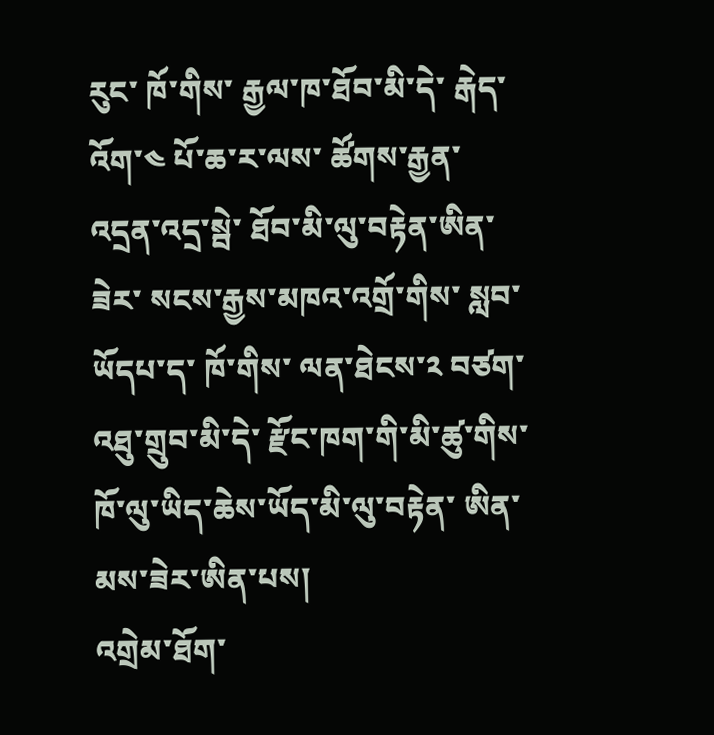རུང་ ཁོ་གིས་ རྒྱལ་ཁ་ཐོབ་མི་དེ་ རྒེད་འོག་༤ པོ་ཆ་ར་ལས་ ཚོགས་རྒྱན་འདྲན་འདྲ་སྦེ་ ཐོབ་མི་ལུ་བརྟེན་ཨིན་ཟེར་ སངས་རྒྱས་མཁའ་འགྲོ་གིས་ སླབ་ཡོདཔ་ད་ ཁོ་གིས་ ལན་ཐེངས་༢ བཙག་འཐུ་གྲུབ་མི་དེ་ རྫོང་ཁག་གི་མི་ཚུ་གིས་ ཁོ་ལུ་ཡིད་ཆེས་ཡོད་མི་ལུ་བརྟེན་ ཨིན་མས་ཟེར་ཨིན་པས།
འགྲེམ་ཐོག་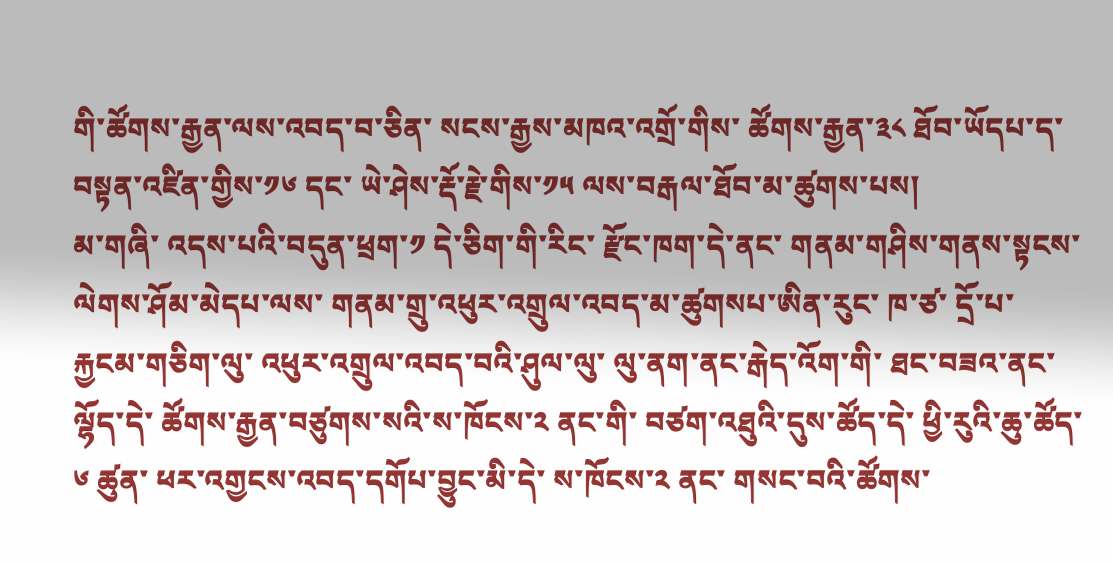གི་ཚོགས་རྒྱན་ལས་འབད་བ་ཅིན་ སངས་རྒྱས་མཁའ་འགྲོ་གིས་ ཚོགས་རྒྱན་༣༨ ཐོབ་ཡོདཔ་ད་ བསྟན་འཛིན་གྱིས་༡༦ དང་ ཡེ་ཤེས་རྡོ་རྗེ་གིས་༡༥ ལས་བརྒལ་ཐོབ་མ་ཚུགས་པས།
མ་གཞི་ འདས་པའི་བདུན་ཕྲག་༡ དེ་ཅིག་གི་རིང་ རྫོང་ཁག་དེ་ནང་ གནམ་གཤིས་གནས་སྟངས་ལེགས་ཤོམ་མེདཔ་ལས་ གནམ་གྲུ་འཕུར་འགྲུལ་འབད་མ་ཚུགསཔ་ཨིན་རུང་ ཁ་ཙ་ དྲོ་པ་རྐྱངམ་གཅིག་ལུ་ འཕུར་འགྲུལ་འབད་བའི་ཤུལ་ལུ་ ལུ་ནག་ནང་རྒེད་འོག་གི་ ཐང་བཟའ་ནང་ལྷོད་དེ་ ཚོགས་རྒྱན་བཙུགས་སའི་ས་ཁོངས་༢ ནང་གི་ བཙག་འཐུའི་དུས་ཚོད་དེ་ ཕྱི་རུའི་ཆུ་ཚོད་༦ ཚུན་ ཕར་འགྱངས་འབད་དགོཔ་བྱུང་མི་དེ་ ས་ཁོངས་༢ ནང་ གསང་བའི་ཚོགས་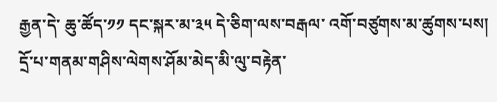རྒྱན་དེ་ ཆུ་ཚོད་༡༡ དང་སྐར་མ་༣༥ དེ་ཅིག་ལས་བརྒལ་ འགོ་བཙུགས་མ་ཚུགས་པས།
དྲོ་པ་གནམ་གཤིས་ལེགས་ཤོམ་མེད་མི་ལུ་བརྟེན་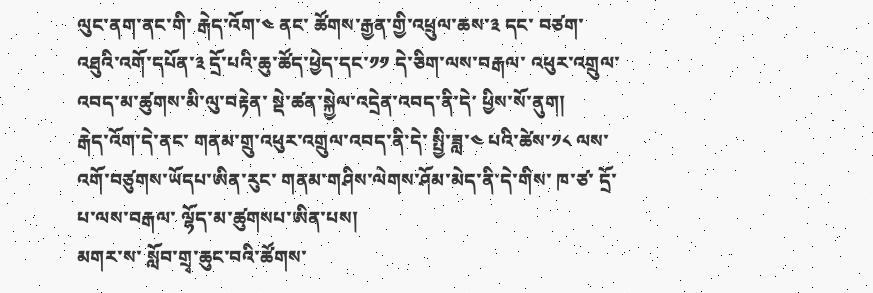ལུང་ནག་ནང་གི་ རྒེད་འོག་༤ ནང་ ཚོགས་རྒྱན་གྱི་འཕྲུལ་ཆས་༣ དང་ བཙག་འཐུའི་འགོ་དཔོན་༣ དྲོ་པའི་ཆུ་ཚོད་ཕྱེད་དང་༡༡ དེ་ཅིག་ལས་བརྒལ་ འཕུར་འགྲུལ་འབད་མ་ཚུགས་མི་ལུ་བརྟེན་ སྡེ་ཚན་སྐྱེལ་འདྲེན་འབད་ནི་དེ་ ཕྱིས་སོ་ནུག།
རྒེད་འོག་དེ་ནང་ གནམ་གྲུ་འཕུར་འགྲུལ་འབད་ནི་དེ་ སྤྱི་ཟླ་༤ པའི་ཚེས་༡༨ ལས་འགོ་བཙུགས་ཡོདཔ་ཨིན་རུང་ གནམ་གཤིས་ལེགས་ཤོམ་མེད་ནི་དེ་གིས་ ཁ་ཙ་ དྲོ་པ་ལས་བརྒལ་ ལྷོད་མ་ཚུགསཔ་ཨིན་པས།
མགར་ས་ སློབ་གྲྭ་ཆུང་བའི་ཚོགས་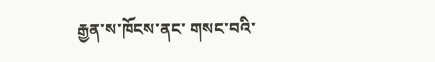རྒྱན་ས་ཁོངས་ནང་ གསང་བའི་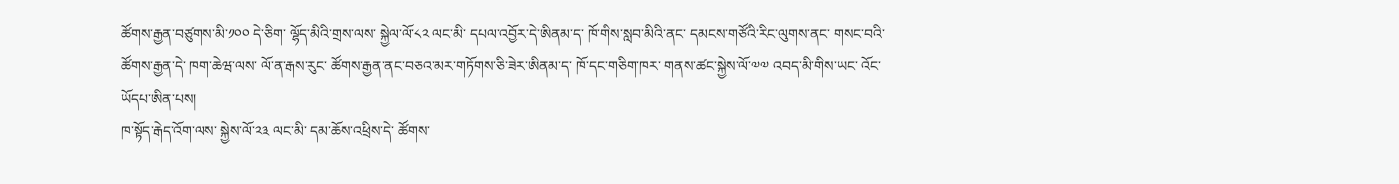ཚོགས་རྒྱན་བཙུགས་མི་༡༠༠ དེ་ཅིག་ ལྷོད་མིའི་གྲས་ལས་ སྐྱེལ་ལོ་༨༢ ལང་མི་ དཔལ་འབྱོར་དེ་ཨིནམ་ད་ ཁོ་གིས་སླབ་མིའི་ནང་ དམངས་གཙོའི་རིང་ལུགས་ནང་ གསང་བའི་ཚོགས་རྒྱན་དེ་ ཁག་ཆེཝ་ལས་ ལོ་ན་རྒས་རུང་ ཚོགས་རྒྱན་ནང་བཅའ་མར་གཏོགས་ཅི་ཟེར་ཨིནམ་ད་ ཁོ་དང་གཅིག་ཁར་ གནས་ཚང་སྐྱེས་ལོ་༧༧ འབད་མི་གིས་ཡང་ འོང་ཡོདཔ་ཨིན་པས།
ཁ་སྟོད་རྒེད་འོག་ལས་ སྐྱེས་ལོ་༢༣ ལང་མི་ དམ་ཆོས་འཕྲིས་དེ་ ཚོགས་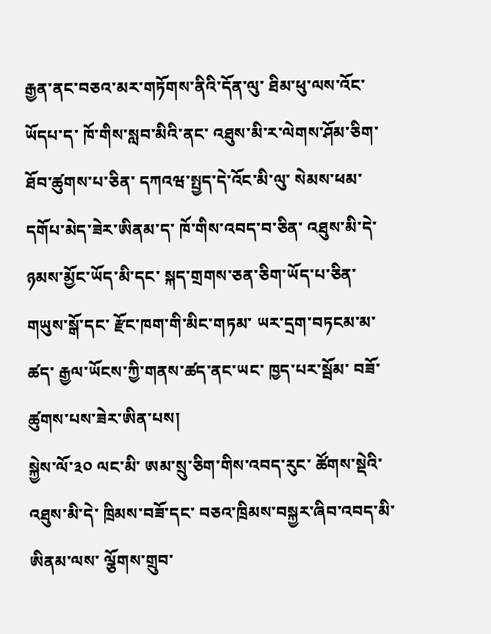རྒྱན་ནང་བཅའ་མར་གཏོགས་ནིའི་དོན་ལུ་ ཐིམ་ཕུ་ལས་འོང་ཡོདཔ་ད་ ཁོ་གིས་སླབ་མིའི་ནང་ འཐུས་མི་ར་ལེགས་ཤོམ་ཅིག་ཐོབ་ཚུགས་པ་ཅིན་ དཀའཝ་སྤྱད་དེ་འོང་མི་ལུ་ སེམས་ཕམ་དགོཔ་མེད་ཟེར་ཨིནམ་ད་ ཁོ་གིས་འབད་བ་ཅིན་ འཐུས་མི་དེ་ ཉམས་མྱོང་ཡོད་མི་དང་ སྐད་གྲགས་ཅན་ཅིག་ཡོད་པ་ཅིན་ གཡུས་སྒོ་དང་ རྫོང་ཁག་གི་མིང་གཏམ་ ཡར་དྲག་བཏངམ་མ་ཚད་ རྒྱལ་ཡོངས་ཀྱི་གནས་ཚད་ནང་ཡང་ ཁྱད་པར་སྦོམ་ བཟོ་ཚུགས་པས་ཟེར་ཨིན་པས།
སྐྱེས་ལོ་༣༠ ལང་མི་ ཨམ་སྲུ་ཅིག་གིས་འབད་རུང་ ཚོགས་སྡེའི་འཐུས་མི་དེ་ ཁྲིམས་བཟོ་དང་ བཅའ་ཁྲིམས་བསྐྱར་ཞིབ་འབད་མི་ཨིནམ་ལས་ ལྕོགས་གྲུབ་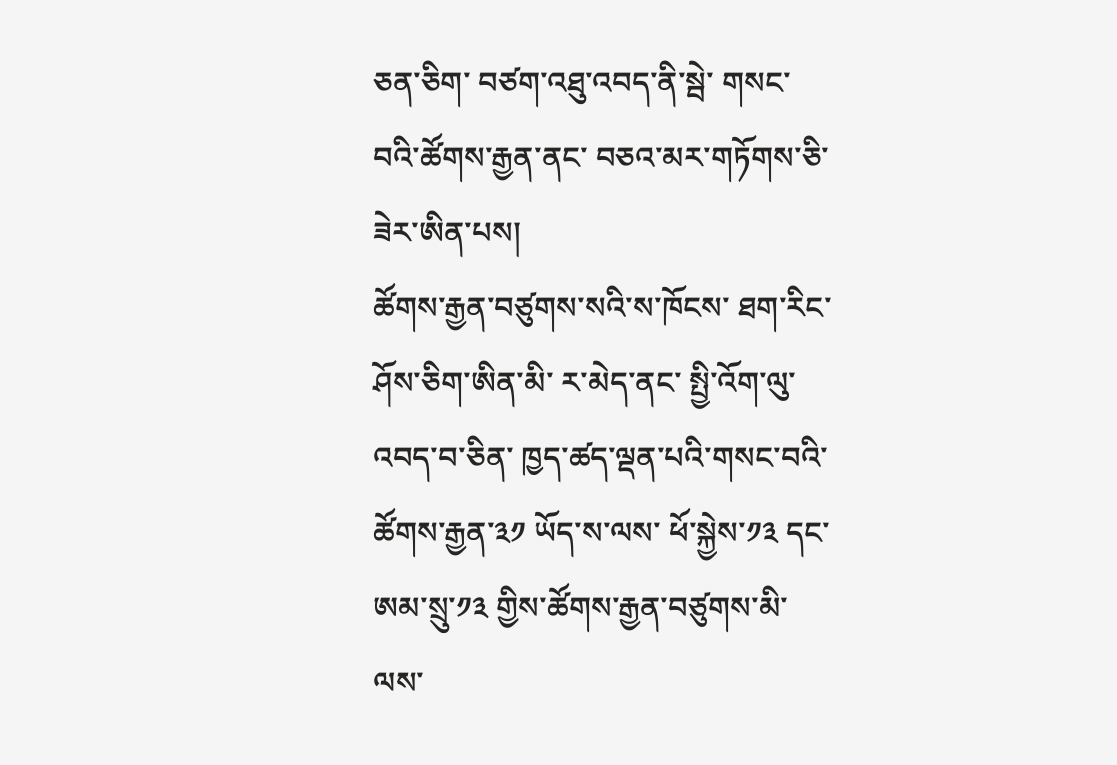ཅན་ཅིག་ བཙག་འཐུ་འབད་ནི་སྦེ་ གསང་བའི་ཚོགས་རྒྱན་ནང་ བཅའ་མར་གཏོགས་ཅི་ཟེར་ཨིན་པས།
ཚོགས་རྒྱན་བཙུགས་སའི་ས་ཁོངས་ ཐག་རིང་ཤོས་ཅིག་ཨིན་མི་ ར་མེད་ནང་ སྤྱི་འོག་ལུ་འབད་བ་ཅིན་ ཁྱད་ཚད་ལྡན་པའི་གསང་བའི་ཚོགས་རྒྱན་༣༡ ཡོད་ས་ལས་ ཕོ་སྐྱེས་༡༣ དང་ ཨམ་སྲུ་༡༣ གྱིས་ཚོགས་རྒྱན་བཙུགས་མི་ལས་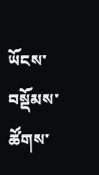ཡོངས་བསྡོམས་ཚོགས་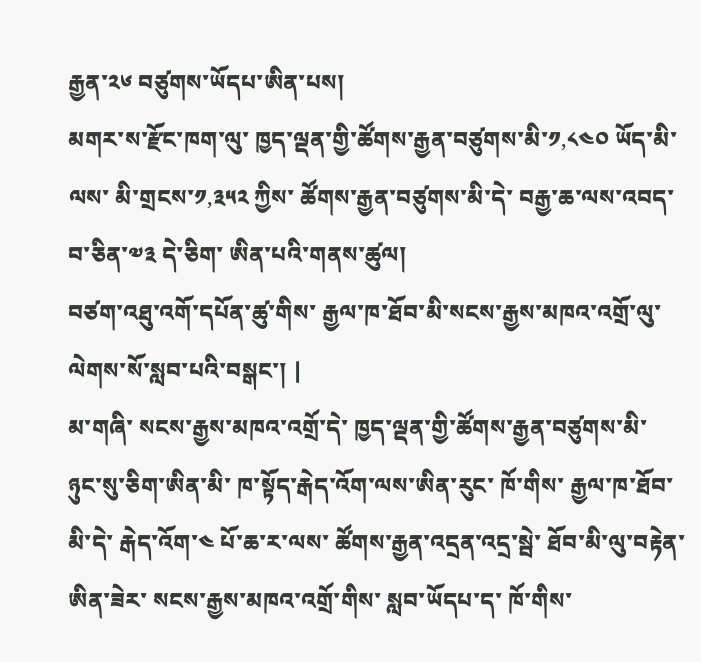རྒྱན་༢༦ བཙུགས་ཡོདཔ་ཨིན་པས།
མགར་ས་རྫོང་ཁག་ལུ་ ཁྱད་ལྡན་གྱི་ཚོགས་རྒྱན་བཙུགས་མི་༡,༨༤༠ ཡོད་མི་ལས་ མི་གྲངས་༡,༣༥༢ ཀྱིས་ ཚོགས་རྒྱན་བཙུགས་མི་དེ་ བརྒྱ་ཆ་ལས་འབད་བ་ཅིན་༧༣ དེ་ཅིག་ ཨིན་པའི་གནས་ཚུལ།
བཙག་འཐུ་འགོ་དཔོན་ཚུ་གིས་ རྒྱལ་ཁ་ཐོབ་མི་སངས་རྒྱས་མཁའ་འགྲོ་ལུ་ ལེགས་སོ་སླབ་པའི་བསྒང་། |
མ་གཞི་ སངས་རྒྱས་མཁའ་འགྲོ་དེ་ ཁྱད་ལྡན་གྱི་ཚོགས་རྒྱན་བཙུགས་མི་ ཉུང་སུ་ཅིག་ཨིན་མི་ ཁ་སྟོད་རྒེད་འོག་ལས་ཨིན་རུང་ ཁོ་གིས་ རྒྱལ་ཁ་ཐོབ་མི་དེ་ རྒེད་འོག་༤ པོ་ཆ་ར་ལས་ ཚོགས་རྒྱན་འདྲན་འདྲ་སྦེ་ ཐོབ་མི་ལུ་བརྟེན་ཨིན་ཟེར་ སངས་རྒྱས་མཁའ་འགྲོ་གིས་ སླབ་ཡོདཔ་ད་ ཁོ་གིས་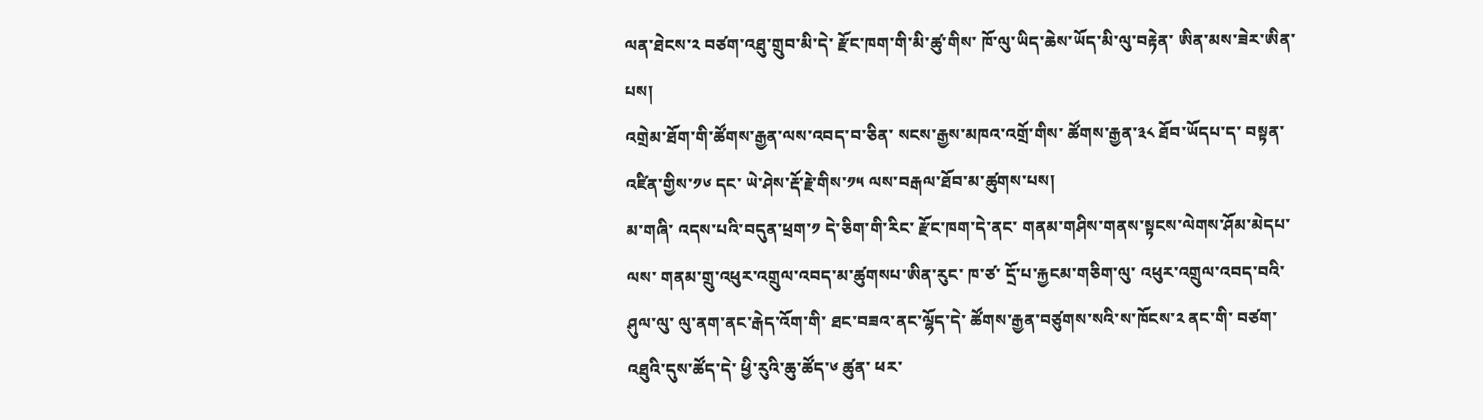ལན་ཐེངས་༢ བཙག་འཐུ་གྲུབ་མི་དེ་ རྫོང་ཁག་གི་མི་ཚུ་གིས་ ཁོ་ལུ་ཡིད་ཆེས་ཡོད་མི་ལུ་བརྟེན་ ཨིན་མས་ཟེར་ཨིན་པས།
འགྲེམ་ཐོག་གི་ཚོགས་རྒྱན་ལས་འབད་བ་ཅིན་ སངས་རྒྱས་མཁའ་འགྲོ་གིས་ ཚོགས་རྒྱན་༣༨ ཐོབ་ཡོདཔ་ད་ བསྟན་འཛིན་གྱིས་༡༦ དང་ ཡེ་ཤེས་རྡོ་རྗེ་གིས་༡༥ ལས་བརྒལ་ཐོབ་མ་ཚུགས་པས།
མ་གཞི་ འདས་པའི་བདུན་ཕྲག་༡ དེ་ཅིག་གི་རིང་ རྫོང་ཁག་དེ་ནང་ གནམ་གཤིས་གནས་སྟངས་ལེགས་ཤོམ་མེདཔ་ལས་ གནམ་གྲུ་འཕུར་འགྲུལ་འབད་མ་ཚུགསཔ་ཨིན་རུང་ ཁ་ཙ་ དྲོ་པ་རྐྱངམ་གཅིག་ལུ་ འཕུར་འགྲུལ་འབད་བའི་ཤུལ་ལུ་ ལུ་ནག་ནང་རྒེད་འོག་གི་ ཐང་བཟའ་ནང་ལྷོད་དེ་ ཚོགས་རྒྱན་བཙུགས་སའི་ས་ཁོངས་༢ ནང་གི་ བཙག་འཐུའི་དུས་ཚོད་དེ་ ཕྱི་རུའི་ཆུ་ཚོད་༦ ཚུན་ ཕར་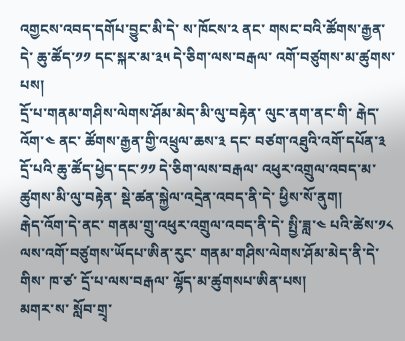འགྱངས་འབད་དགོཔ་བྱུང་མི་དེ་ ས་ཁོངས་༢ ནང་ གསང་བའི་ཚོགས་རྒྱན་དེ་ ཆུ་ཚོད་༡༡ དང་སྐར་མ་༣༥ དེ་ཅིག་ལས་བརྒལ་ འགོ་བཙུགས་མ་ཚུགས་པས།
དྲོ་པ་གནམ་གཤིས་ལེགས་ཤོམ་མེད་མི་ལུ་བརྟེན་ ལུང་ནག་ནང་གི་ རྒེད་འོག་༤ ནང་ ཚོགས་རྒྱན་གྱི་འཕྲུལ་ཆས་༣ དང་ བཙག་འཐུའི་འགོ་དཔོན་༣ དྲོ་པའི་ཆུ་ཚོད་ཕྱེད་དང་༡༡ དེ་ཅིག་ལས་བརྒལ་ འཕུར་འགྲུལ་འབད་མ་ཚུགས་མི་ལུ་བརྟེན་ སྡེ་ཚན་སྐྱེལ་འདྲེན་འབད་ནི་དེ་ ཕྱིས་སོ་ནུག།
རྒེད་འོག་དེ་ནང་ གནམ་གྲུ་འཕུར་འགྲུལ་འབད་ནི་དེ་ སྤྱི་ཟླ་༤ པའི་ཚེས་༡༨ ལས་འགོ་བཙུགས་ཡོདཔ་ཨིན་རུང་ གནམ་གཤིས་ལེགས་ཤོམ་མེད་ནི་དེ་གིས་ ཁ་ཙ་ དྲོ་པ་ལས་བརྒལ་ ལྷོད་མ་ཚུགསཔ་ཨིན་པས།
མགར་ས་ སློབ་གྲྭ་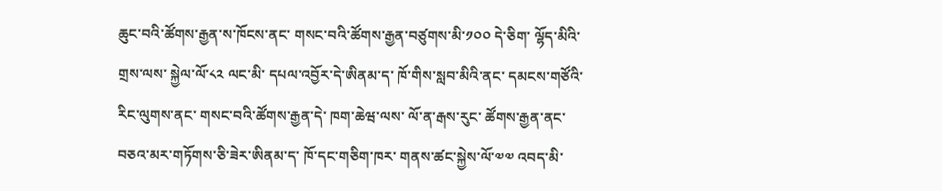ཆུང་བའི་ཚོགས་རྒྱན་ས་ཁོངས་ནང་ གསང་བའི་ཚོགས་རྒྱན་བཙུགས་མི་༡༠༠ དེ་ཅིག་ ལྷོད་མིའི་གྲས་ལས་ སྐྱེལ་ལོ་༨༢ ལང་མི་ དཔལ་འབྱོར་དེ་ཨིནམ་ད་ ཁོ་གིས་སླབ་མིའི་ནང་ དམངས་གཙོའི་རིང་ལུགས་ནང་ གསང་བའི་ཚོགས་རྒྱན་དེ་ ཁག་ཆེཝ་ལས་ ལོ་ན་རྒས་རུང་ ཚོགས་རྒྱན་ནང་བཅའ་མར་གཏོགས་ཅི་ཟེར་ཨིནམ་ད་ ཁོ་དང་གཅིག་ཁར་ གནས་ཚང་སྐྱེས་ལོ་༧༧ འབད་མི་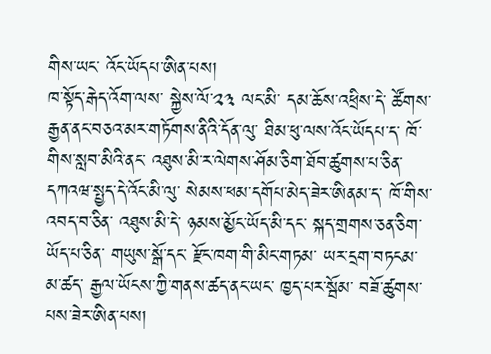གིས་ཡང་ འོང་ཡོདཔ་ཨིན་པས།
ཁ་སྟོད་རྒེད་འོག་ལས་ སྐྱེས་ལོ་༢༣ ལང་མི་ དམ་ཆོས་འཕྲིས་དེ་ ཚོགས་རྒྱན་ནང་བཅའ་མར་གཏོགས་ནིའི་དོན་ལུ་ ཐིམ་ཕུ་ལས་འོང་ཡོདཔ་ད་ ཁོ་གིས་སླབ་མིའི་ནང་ འཐུས་མི་ར་ལེགས་ཤོམ་ཅིག་ཐོབ་ཚུགས་པ་ཅིན་ དཀའཝ་སྤྱད་དེ་འོང་མི་ལུ་ སེམས་ཕམ་དགོཔ་མེད་ཟེར་ཨིནམ་ད་ ཁོ་གིས་འབད་བ་ཅིན་ འཐུས་མི་དེ་ ཉམས་མྱོང་ཡོད་མི་དང་ སྐད་གྲགས་ཅན་ཅིག་ཡོད་པ་ཅིན་ གཡུས་སྒོ་དང་ རྫོང་ཁག་གི་མིང་གཏམ་ ཡར་དྲག་བཏངམ་མ་ཚད་ རྒྱལ་ཡོངས་ཀྱི་གནས་ཚད་ནང་ཡང་ ཁྱད་པར་སྦོམ་ བཟོ་ཚུགས་པས་ཟེར་ཨིན་པས།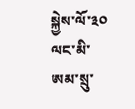སྐྱེས་ལོ་༣༠ ལང་མི་ ཨམ་སྲུ་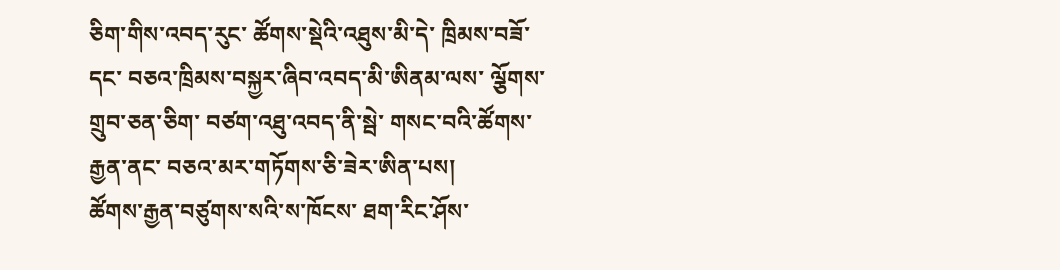ཅིག་གིས་འབད་རུང་ ཚོགས་སྡེའི་འཐུས་མི་དེ་ ཁྲིམས་བཟོ་དང་ བཅའ་ཁྲིམས་བསྐྱར་ཞིབ་འབད་མི་ཨིནམ་ལས་ ལྕོགས་གྲུབ་ཅན་ཅིག་ བཙག་འཐུ་འབད་ནི་སྦེ་ གསང་བའི་ཚོགས་རྒྱན་ནང་ བཅའ་མར་གཏོགས་ཅི་ཟེར་ཨིན་པས།
ཚོགས་རྒྱན་བཙུགས་སའི་ས་ཁོངས་ ཐག་རིང་ཤོས་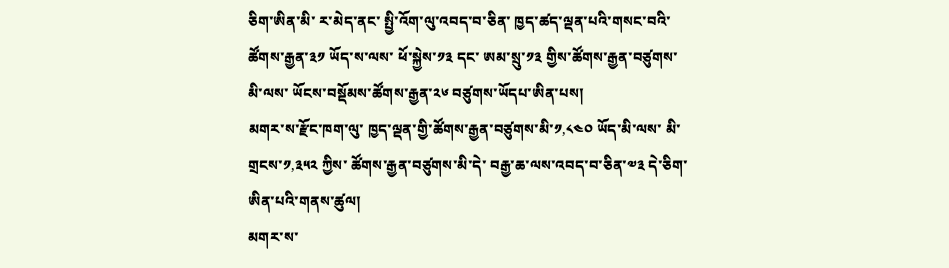ཅིག་ཨིན་མི་ ར་མེད་ནང་ སྤྱི་འོག་ལུ་འབད་བ་ཅིན་ ཁྱད་ཚད་ལྡན་པའི་གསང་བའི་ཚོགས་རྒྱན་༣༡ ཡོད་ས་ལས་ ཕོ་སྐྱེས་༡༣ དང་ ཨམ་སྲུ་༡༣ གྱིས་ཚོགས་རྒྱན་བཙུགས་མི་ལས་ ཡོངས་བསྡོམས་ཚོགས་རྒྱན་༢༦ བཙུགས་ཡོདཔ་ཨིན་པས།
མགར་ས་རྫོང་ཁག་ལུ་ ཁྱད་ལྡན་གྱི་ཚོགས་རྒྱན་བཙུགས་མི་༡,༨༤༠ ཡོད་མི་ལས་ མི་གྲངས་༡,༣༥༢ ཀྱིས་ ཚོགས་རྒྱན་བཙུགས་མི་དེ་ བརྒྱ་ཆ་ལས་འབད་བ་ཅིན་༧༣ དེ་ཅིག་ ཨིན་པའི་གནས་ཚུལ།
མགར་ས་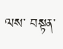ལས་ བསྟན་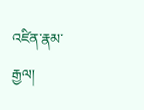འཛིན་རྣམ་རྒྱལ།